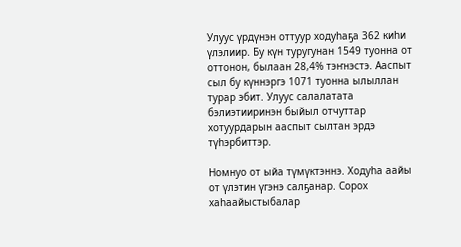Улуус үрдүнэн оттуур ходуһаҕа 362 киһи үлэлиир. Бу күн туругунан 1549 туонна от оттонон, былаан 28,4% тэҥнэстэ. Ааспыт сыл бу күннэргэ 1071 туонна ылыллан турар эбит. Улуус салалатата бэлиэтииринэн быйыл отчуттар хотуурдарын ааспыт сылтан эрдэ түһэрбиттэр.

Номнуо от ыйа түмүктэннэ. Ходуһа аайы от үлэтин үгэнэ салҕанар. Сорох хаһаайыстыбалар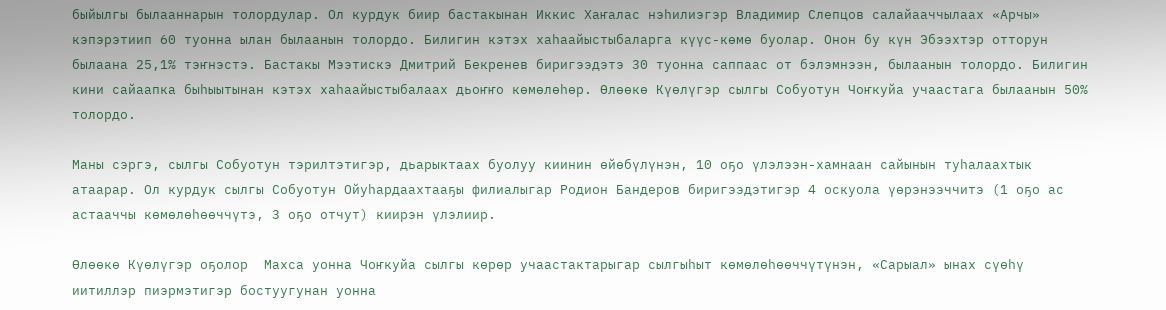быйылгы былааннарын толордулар. Ол курдук биир бастакынан Иккис Хаҥалас нэһилиэгэр Владимир Слепцов салайааччылаах «Арчы» кэпэрэтиип 60 туонна ылан былаанын толордо. Билигин кэтэх хаһаайыстыбаларга күүс-көмө буолар. Онон бу күн Эбээхтэр отторун былаана 25,1% тэҥнэстэ. Бастакы Мээтискэ Дмитрий Бекренев биригээдэтэ 30 туонна саппаас от бэлэмнээн, былаанын толордо. Билигин  кини сайаапка быһыытынан кэтэх хаһаайыстыбалаах дьоҥҥо көмөлөһөр. Өлөөкө Күөлүгэр сылгы Собуотун Чоҥкуйа учаастага былаанын 50% толордо.

Маны сэргэ, сылгы Собуотун тэрилтэтигэр, дьарыктаах буолуу киинин өйөбүлүнэн, 10 оҕо үлэлээн-хамнаан сайынын туһалаахтык атаарар. Ол курдук сылгы Собуотун Ойуһардаахтааҕы филиалыгар Родион Бандеров биригээдэтигэр 4 оскуола үөрэнээччитэ (1 оҕо ас астааччы көмөлөһөөччүтэ, 3 оҕо отчут) киирэн үлэлиир.

Өлөөкө Күөлүгэр оҕолор  Махса уонна Чоҥкуйа сылгы көрөр учаастактарыгар сылгыһыт көмөлөһөөччүтүнэн, «Сарыал» ынах сүөһү иитиллэр пиэрмэтигэр бостуугунан уонна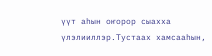үүт аһын оҥорор сыахха үлэлииллэр.Тустаах хамсааһын,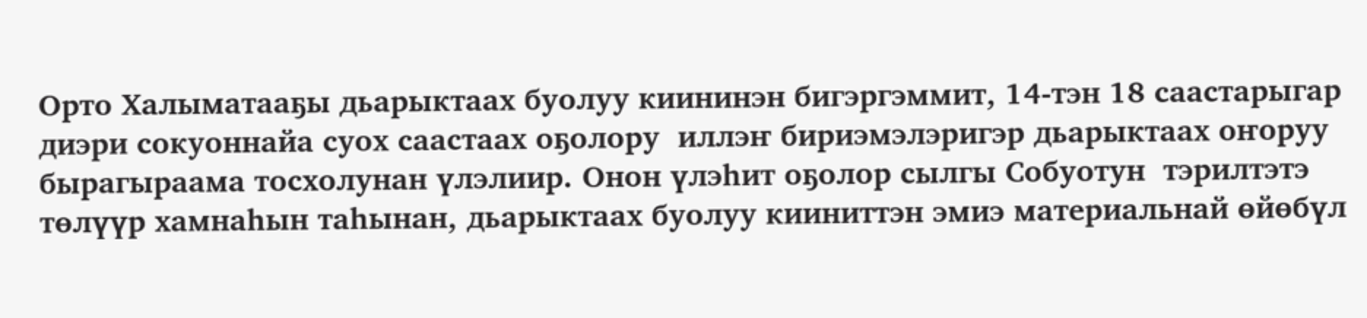Орто Халыматааҕы дьарыктаах буолуу киининэн бигэргэммит, 14-тэн 18 саастарыгар диэри сокуоннайа суох саастаах оҕолору  иллэҥ бириэмэлэригэр дьарыктаах оҥоруу бырагыраама тосхолунан үлэлиир. Онон үлэһит оҕолор сылгы Собуотун  тэрилтэтэ төлүүр хамнаһын таһынан, дьарыктаах буолуу кииниттэн эмиэ материальнай өйөбүл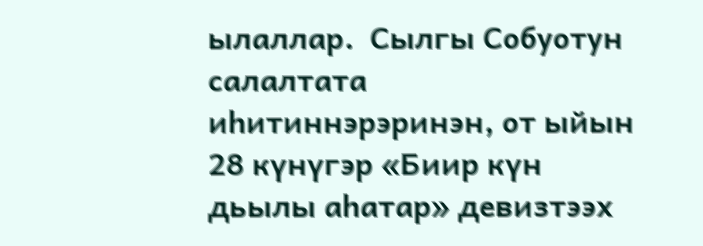ылаллар.  Сылгы Собуотун салалтата иһитиннэрэринэн, от ыйын 28 күнүгэр «Биир күн дьылы аһатар» девизтээх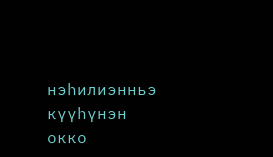нэһилиэнньэ күүһүнэн окко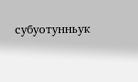субуотунньук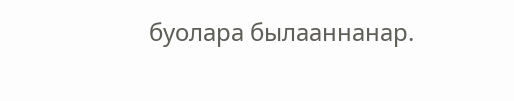буолара былааннанар.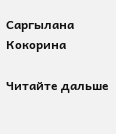Саргылана Кокорина

Читайте дальше